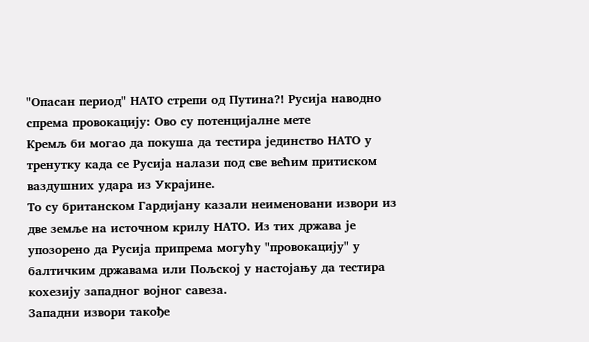"Опасан период" НАТО стрепи од Путина?! Русија наводно спрема провокацију: Ово су потенцијалне мете
Кремљ би могао да покуша да тестира јединство НАТО у тренутку када се Русија налази под све већим притиском ваздушних удара из Украјине.
То су британском Гардијану казали неименовани извори из две земље на источном крилу НАТО. Из тих држава је упозорено да Русија припрема могућу "провокацију" у балтичким државама или Пољској у настојању да тестира кохезију западног војног савеза.
Западни извори такође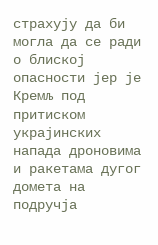страхују да би могла да се ради о блиској опасности јер је Кремљ под притиском украјинских напада дроновима и ракетама дугог домета на подручја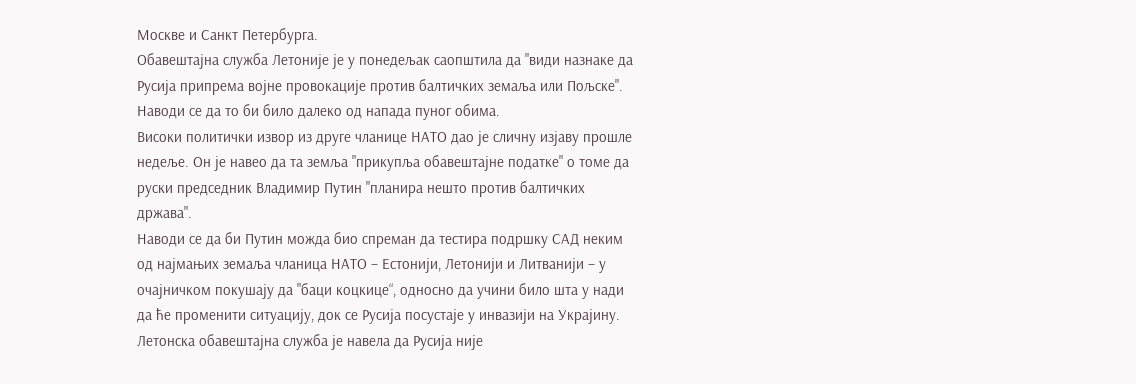Москве и Санкт Петербурга.
Обавештајна служба Летоније је у понедељак саопштила да "види назнаке да Русија припрема војне провокације против балтичких земаља или Пољске". Наводи се да то би било далеко од напада пуног обима.
Високи политички извор из друге чланице НАТО дао је сличну изјаву прошле недеље. Он је навео да та земља "прикупља обавештајне податке" о томе да руски председник Владимир Путин "планира нешто против балтичких држава".
Наводи се да би Путин можда био спреман да тестира подршку САД неким од најмањих земаља чланица НАТО – Естонији, Летонији и Литванији – у очајничком покушају да "баци коцкице“, односно да учини било шта у нади да ће променити ситуацију, док се Русија посустаје у инвазији на Украјину.
Летонска обавештајна служба је навела да Русија није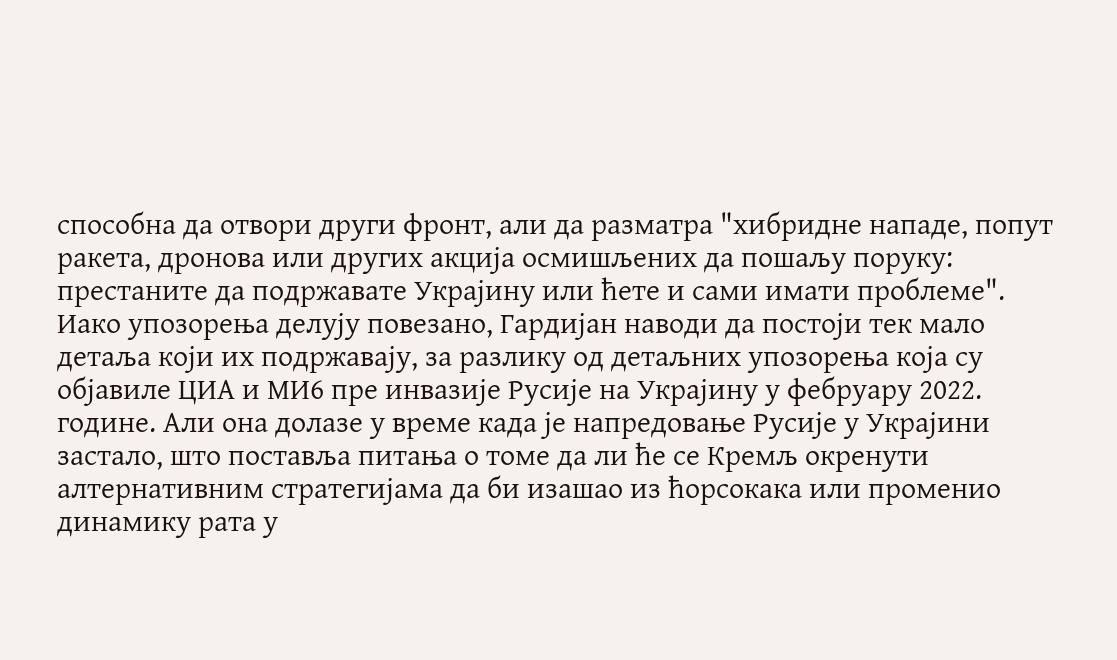способна да отвори други фронт, али да разматра "хибридне нападе, попут ракета, дронова или других акција осмишљених да пошаљу поруку: престаните да подржавате Украјину или ћете и сами имати проблеме".
Иако упозорења делују повезано, Гардијан наводи да постоји тек мало детаља који их подржавају, за разлику од детаљних упозорења која су објавиле ЦИА и МИ6 пре инвазије Русије на Украјину у фебруару 2022. године. Али она долазе у време када је напредовање Русије у Украјини застало, што поставља питања о томе да ли ће се Кремљ окренути алтернативним стратегијама да би изашао из ћорсокака или променио динамику рата у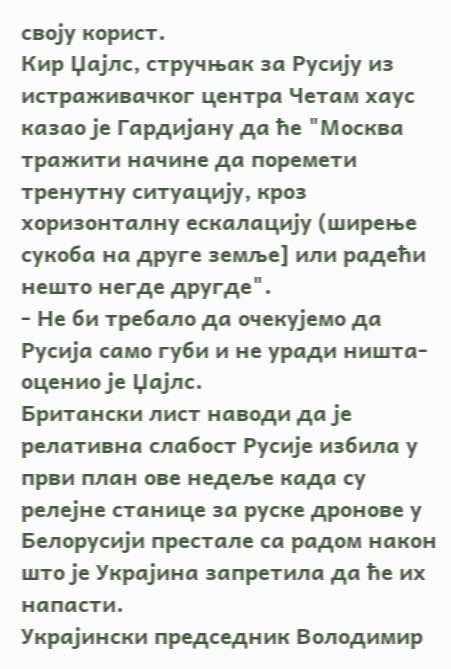своју корист.
Кир Џајлс, стручњак за Русију из истраживачког центра Четам хаус казао је Гардијану да ће "Москва тражити начине да поремети тренутну ситуацију, кроз хоризонталну ескалацију (ширење сукоба на друге земље] или радећи нешто негде другде".
- Не би требало да очекујемо да Русија само губи и не уради ништа- оценио је Џајлс.
Британски лист наводи да је релативна слабост Русије избила у први план ове недеље када су релејне станице за руске дронове у Белорусији престале са радом након што је Украјина запретила да ће их напасти.
Украјински председник Володимир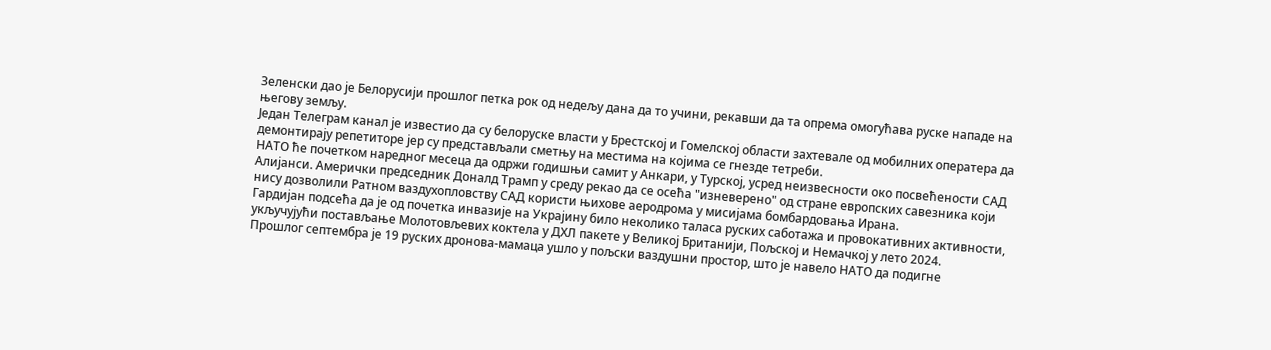Зеленски дао је Белорусији прошлог петка рок од недељу дана да то учини, рекавши да та опрема омогућава руске нападе на његову земљу.
Један Телеграм канал је известио да су белоруске власти у Брестској и Гомелској области захтевале од мобилних оператера да демонтирају репетиторе јер су представљали сметњу на местима на којима се гнезде тетреби.
НАТО ће почетком наредног месеца да одржи годишњи самит у Анкари, у Турској, усред неизвесности око посвећености САД Алијанси. Амерички председник Доналд Трамп у среду рекао да се осећа "изневерено" од стране европских савезника који нису дозволили Ратном ваздухопловству САД користи њихове аеродрома у мисијама бомбардовања Ирана.
Гардијан подсећа да је од почетка инвазије на Украјину било неколико таласа руских саботажа и провокативних активности, укључујући постављање Молотовљевих коктела у ДХЛ пакете у Великој Британији, Пољској и Немачкој у лето 2024.
Прошлог септембра је 19 руских дронова-мамаца ушло у пољски ваздушни простор, што је навело НАТО да подигне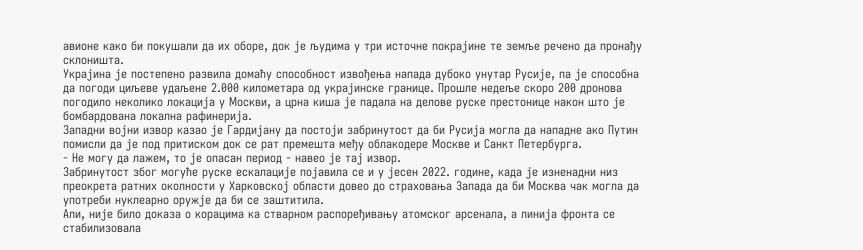авионе како би покушали да их оборе, док је људима у три источне покрајине те земље речено да пронађу склоништа.
Украјина је постепено развила домаћу способност извођења напада дубоко унутар Русије, па је способна да погоди циљеве удаљене 2.000 километара од украјинске границе. Прошле недеље скоро 200 дронова погодило неколико локација у Москви, а црна киша је падала на делове руске престонице након што је бомбардована локална рафинерија.
Западни војни извор казао је Гардијану да постоји забринутост да би Русија могла да нападне ако Путин помисли да је под притиском док се рат премешта међу облакодере Москве и Санкт Петербурга.
- Не могу да лажем, то је опасан период - навео је тај извор.
Забринутост због могуће руске ескалације појавила се и у јесен 2022. године, када је изненадни низ преокрета ратних околности у Харковској области довео до страховања Запада да би Москва чак могла да употреби нуклеарно оружје да би се заштитила.
Али, није било доказа о корацима ка стварном распоређивању атомског арсенала, а линија фронта се стабилизовала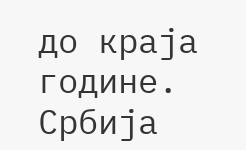до краја године.
Србија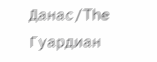Данас/The Гуардиан